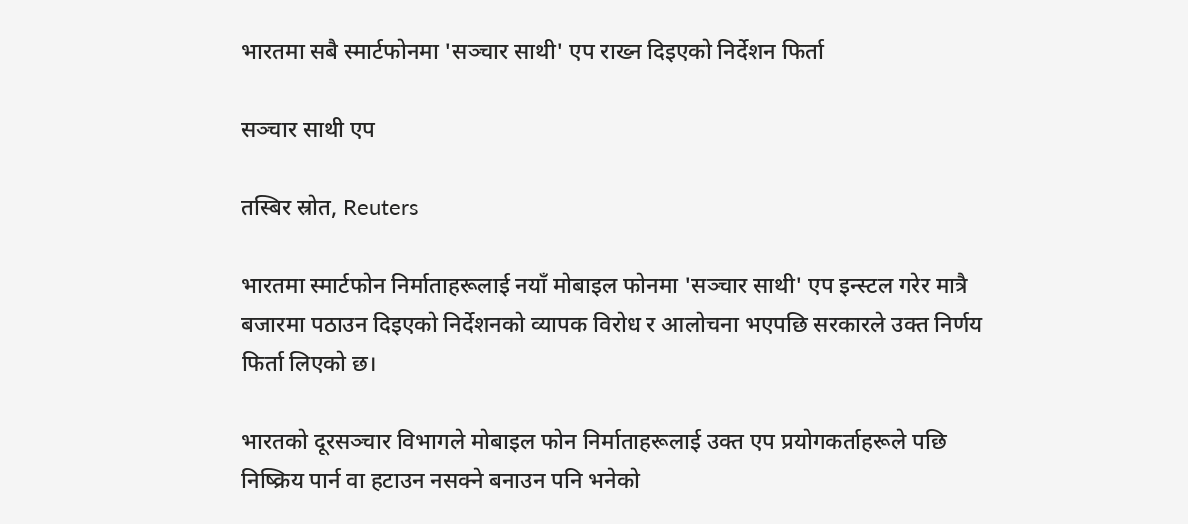भारतमा सबै स्मार्टफोनमा 'सञ्चार साथी' एप राख्न दिइएको निर्देशन फिर्ता

सञ्चार साथी एप

तस्बिर स्रोत, Reuters

भारतमा स्मार्टफोन निर्माताहरूलाई नयाँ मोबाइल फोनमा 'सञ्चार साथी' एप इन्स्टल गरेर मात्रै बजारमा पठाउन दिइएको निर्देशनको व्यापक विरोध र आलोचना भएपछि सरकारले उक्त निर्णय फिर्ता लिएको छ।

भारतको दूरसञ्चार विभागले मोबाइल फोन निर्माताहरूलाई उक्त एप प्रयोगकर्ताहरूले पछि निष्क्रिय पार्न वा हटाउन नसक्ने बनाउन पनि भनेको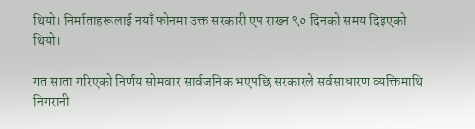थियो। निर्माताहरूलाई नयाँ फोनमा उक्त सरकारी एप राख्न ९० दिनको समय दिइएको थियो।

गत साता गरिएको निर्णय सोमवार सार्वजनिक भएपछि सरकारले सर्वसाधारण व्यक्तिमाथि निगरानी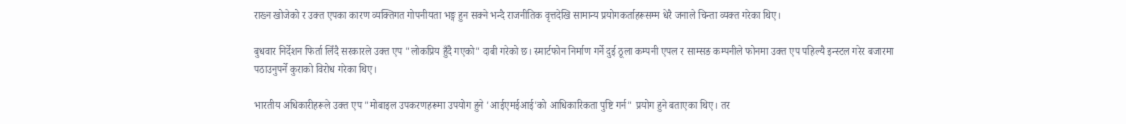राख्न खोजेको र उक्त एपका कारण व्यक्तिगत गोपनीयता भङ्ग हुन सक्ने भन्दै राजनीतिक वृत्तदेखि सामान्य प्रयोगकर्ताहरूसम्म धेरै जनाले चिन्ता व्यक्त गरेका थिए।

बुधवार निर्देशन फिर्ता लिँदै सरकारले उक्त एप "लोकप्रिय हुँदै गएको" दाबी गरेको छ। स्मार्टफोन निर्माण गर्ने दुई ठूला कम्पनी एपल र साम्सङ कम्पनीले फोनमा उक्त एप पहिल्यै इन्स्टल गरेर बजारमा पठाउनुपर्ने कुराको विरोध गरेका थिए।

भारतीय अधिकारीहरूले उक्त एप "मोबाइल उपकरणहरूमा उपयोग हुने 'आईएमईआई'को आधिकारिकता पुष्टि गर्न" प्रयोग हुने बताएका थिए। तर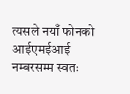त्यसले नयाँ फोनको आईएमईआई नम्बरसम्म स्वतः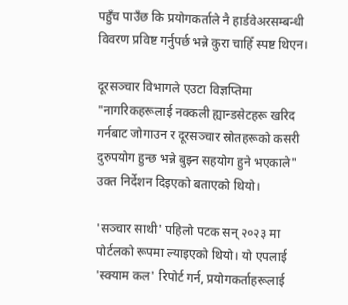पहुँच पाउँछ कि प्रयोगकर्ताले नै हार्डवेअरसम्बन्धी विवरण प्रविष्ट गर्नुपर्छ भन्ने कुरा चाहिँ स्पष्ट थिएन।

दूरसञ्चार विभागले एउटा विज्ञप्तिमा "नागरिकहरूलाई नक्कली ह्यान्डसेटहरू खरिद गर्नबाट जोगाउन र दूरसञ्चार स्रोतहरूको कसरी दुरुपयोग हुन्छ भन्ने बुझ्न सहयोग हुने भएकाले" उक्त निर्देशन दिइएको बताएको थियो।

'सञ्चार साथी' पहिलो पटक सन् २०२३ मा पोर्टलको रूपमा ल्याइएको थियो। यो एपलाई 'स्क्याम कल' रिपोर्ट गर्न, प्रयोगकर्ताहरूलाई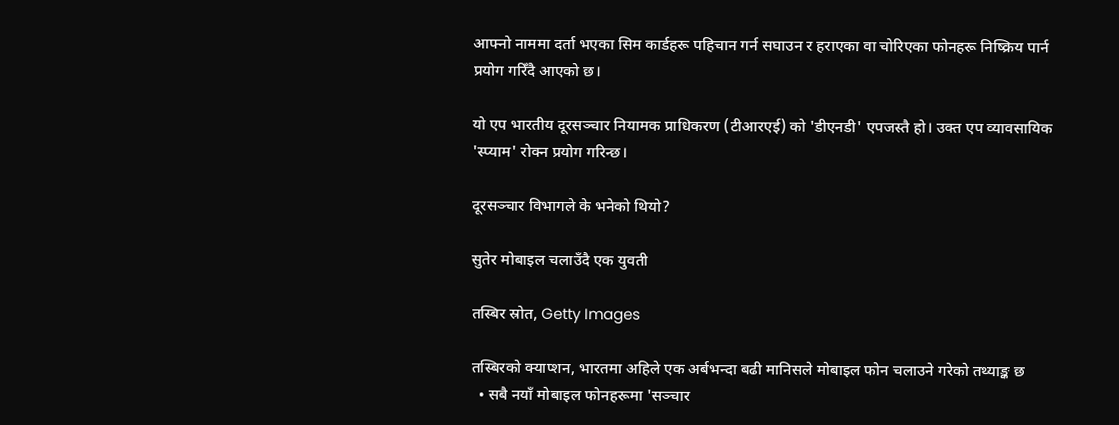आफ्नो नाममा दर्ता भएका सिम कार्डहरू पहिचान गर्न सघाउन र हराएका वा चोरिएका फोनहरू निष्क्रिय पार्न प्रयोग गरिँदै आएको छ।

यो एप भारतीय दूरसञ्चार नियामक प्राधिकरण (टीआरएई) को 'डीएनडी' एपजस्तै हो। उक्त एप व्यावसायिक 'स्प्याम' रोक्न प्रयोग गरिन्छ।

दूरसञ्चार विभागले के भनेको थियो?

सुतेर मोबाइल चलाउँदै एक युवती

तस्बिर स्रोत, Getty Images

तस्बिरको क्याप्शन, भारतमा अहिले एक अर्बभन्दा बढी मानिसले मोबाइल फोन चलाउने गरेको तथ्याङ्क छ
  • सबै नयाँ मोबाइल फोनहरूमा 'सञ्चार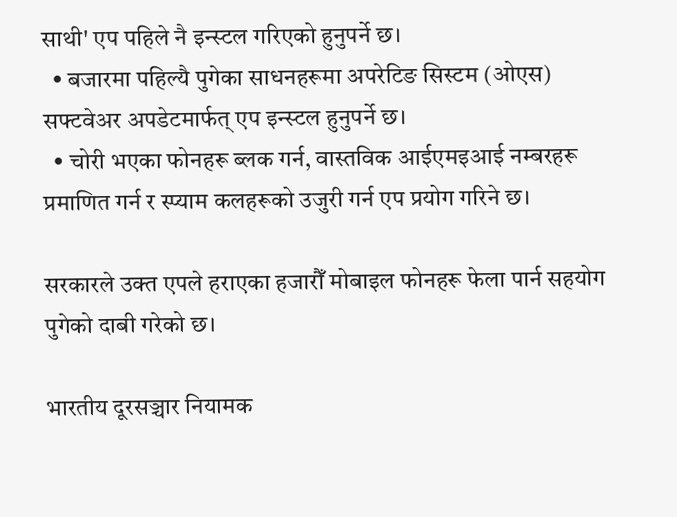साथी' एप पहिले नै इन्स्टल गरिएको हुनुपर्ने छ।
  • बजारमा पहिल्यै पुगेका साधनहरूमा अपरेटिङ सिस्टम (ओएस) सफ्टवेअर अपडेटमार्फत् एप इन्स्टल हुनुपर्ने छ।
  • चोरी भएका फोनहरू ब्लक गर्न, वास्तविक आईएमइआई नम्बरहरू प्रमाणित गर्न र स्प्याम कलहरूको उजुरी गर्न एप प्रयोग गरिने छ।

सरकारले उक्त एपले हराएका हजारौँ मोबाइल फोनहरू फेला पार्न सहयोग पुगेको दाबी गरेको छ।

भारतीय दूरसञ्चार नियामक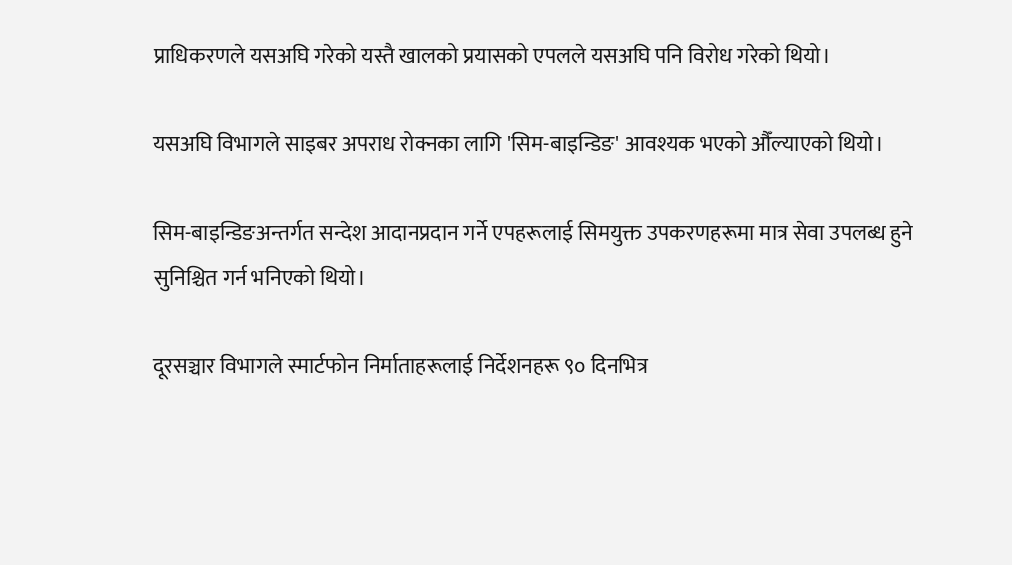प्राधिकरणले यसअघि गरेको यस्तै खालको प्रयासको एपलले यसअघि पनि विरोध गरेको थियो।

यसअघि विभागले साइबर अपराध रोक्नका लागि 'सिम-बाइन्डिङ' आवश्यक भएको औँल्याएको थियो।

सिम-बाइन्डिङअन्तर्गत सन्देश आदानप्रदान गर्ने एपहरूलाई सिमयुक्त उपकरणहरूमा मात्र सेवा उपलब्ध हुने सुनिश्चित गर्न भनिएको थियो।

दूरसञ्चार विभागले स्मार्टफोन निर्माताहरूलाई निर्देशनहरू ९० दिनभित्र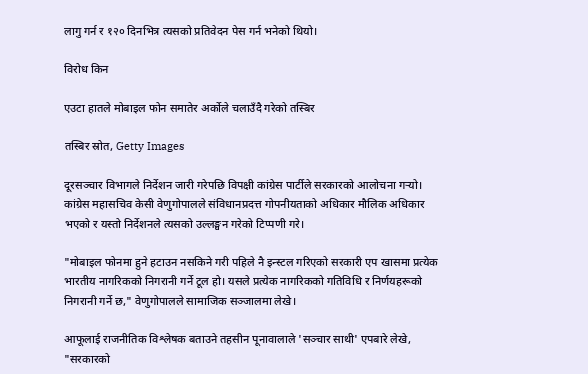लागु गर्न र १२० दिनभित्र त्यसको प्रतिवेदन पेस गर्न भनेको थियो।

विरोध किन

एउटा हातले मोबाइल फोन समातेर अर्कोले चलाउँदै गरेको तस्बिर

तस्बिर स्रोत, Getty Images

दूरसञ्चार विभागले निर्देशन जारी गरेपछि विपक्षी कांग्रेस पार्टीले सरकारको आलोचना गर्‍यो। कांग्रेस महासचिव केसी वेणुगोपालले संविधानप्रदत्त गोपनीयताको अधिकार मौलिक अधिकार भएको र यस्तो निर्देशनले त्यसको उल्लङ्घन गरेको टिप्पणी गरे।

"मोबाइल फोनमा हुने हटाउन नसकिने गरी पहिले नै इन्स्टल गरिएको सरकारी एप खासमा प्रत्येक भारतीय नागरिकको निगरानी गर्ने टूल हो। यसले प्रत्येक नागरिकको गतिविधि र निर्णयहरूको निगरानी गर्ने छ," वेणुगोपालले सामाजिक सञ्जालमा लेखे।

आफूलाई राजनीतिक विश्लेषक बताउने तहसीन पूनावालाले 'सञ्चार साथी' एपबारे लेखे, "सरकारको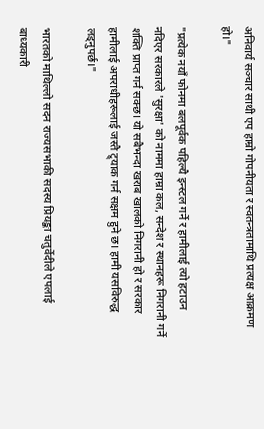अनिवार्य सञ्चार साथी एप हाम्रो गोपनीयता र स्वतन्त्रतामाथि प्रत्यक्ष आक्रमण हो।"

"प्रत्येक नयाँ फोनमा बलपूर्वक पहिल्यै इन्स्टल गर्ने र हामीलाई त्यो हटाउन नदिएर सरकारले 'सुरक्षा' को नाममा हाम्रा कल, सन्देश र स्थानहरू निगरानी गर्ने शक्ति प्राप्त गर्न सक्छ। यो सबैभन्दा खराब खालको निगरानी हो र सरकार हामीलाई अपराधीहरूलाई जस्तै ट्र्याक गर्न सक्षम हुने छ। हामी यसविरुद्ध लड्नुपर्छ।"

भारतको माथिल्लो सदन राज्यसभाकी सदस्य प्रियङ्का चतुर्वेदीले एपलाई बाध्यकारी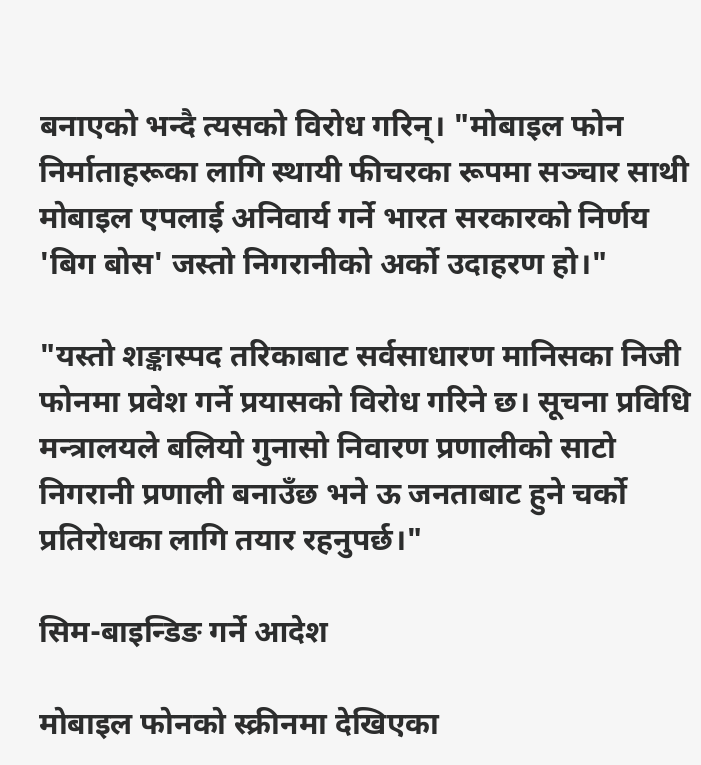बनाएको भन्दै त्यसको विरोध गरिन्। "मोबाइल फोन निर्माताहरूका लागि स्थायी फीचरका रूपमा सञ्चार साथी मोबाइल एपलाई अनिवार्य गर्ने भारत सरकारको निर्णय 'बिग बोस' जस्तो निगरानीको अर्को उदाहरण हो।"

"यस्तो शङ्कास्पद तरिकाबाट सर्वसाधारण मानिसका निजी फोनमा प्रवेश गर्ने प्रयासको विरोध गरिने छ। सूचना प्रविधि मन्त्रालयले बलियो गुनासो निवारण प्रणालीको साटो निगरानी प्रणाली बनाउँछ भने ऊ जनताबाट हुने चर्को प्रतिरोधका लागि तयार रहनुपर्छ।"

सिम-बाइन्डिङ गर्ने आदेश

मोबाइल फोनको स्क्रीनमा देखिएका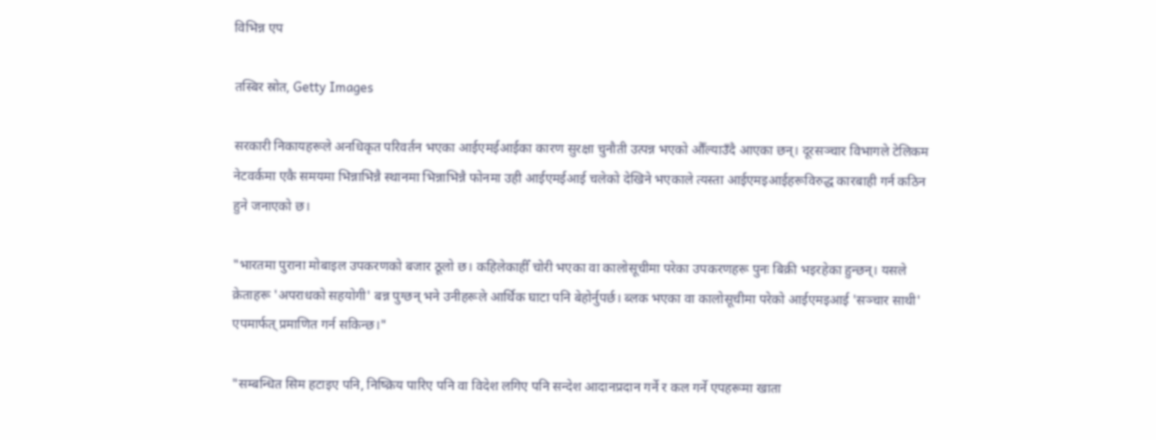विभिन्न एप

तस्बिर स्रोत, Getty Images

सरकारी निकायहरूले अनधिकृत परिवर्तन भएका आईएमईआईका कारण सुरक्षा चुनौती उत्पन्न भएको औँल्याउँदै आएका छन्। दूरसञ्चार विभागले टेलिकम नेटवर्कमा एकै समयमा भिन्नाभिन्नै स्थानमा भिन्नाभिन्नै फोनमा उही आईएमईआई चलेको देखिने भएकाले त्यस्ता आईएमइआईहरूविरुद्ध कारबाही गर्न कठिन हुने जनाएको छ।

"भारतमा पुराना मोबाइल उपकरणको बजार ठूलो छ। कहिलेकाहीँ चोरी भएका वा कालोसूचीमा परेका उपकरणहरू पुनः बिक्री भइरहेका हुन्छन्। यसले क्रेताहरू 'अपराधको सहयोगी' बन्न पुग्छन् भने उनीहरूले आर्थिक घाटा पनि बेहोर्नुपर्छ। ब्लक भएका वा कालोसूचीमा परेको आईएमइआई 'सञ्चार साथी' एपमार्फत् प्रमाणित गर्न सकिन्छ।"

"सम्बन्धित सिम हटाइए पनि, निष्क्रिय पारिए पनि वा विदेश लगिए पनि सन्देश आदानप्रदान गर्ने र कल गर्ने एपहरूमा खाता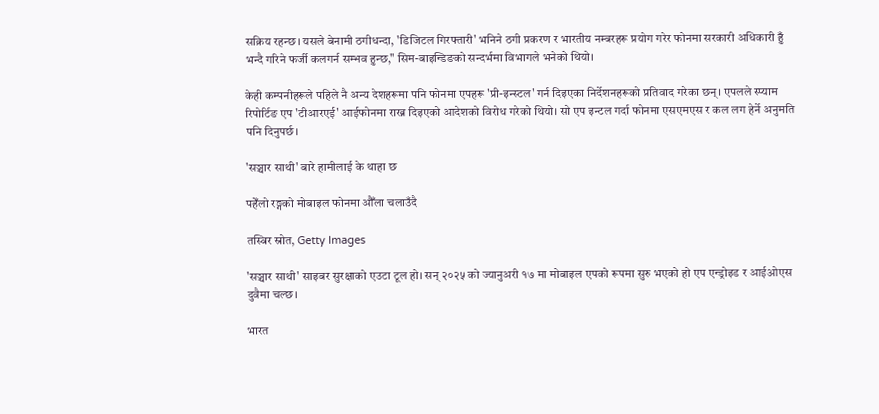सक्रिय रहन्छ। यसले बेनामी ठगीधन्दा, 'डिजिटल गिरफ्तारी' भनिने ठगी प्रकरण र भारतीय नम्बरहरू प्रयोग गरेर फोनमा सरकारी अधिकारी हुँ भन्दै गरिने फर्जी कलगर्न सम्भव हुन्छ," सिम-बाइन्डिङको सन्दर्भमा विभागले भनेको थियो।

केही कम्पनीहरूले पहिले नै अन्य देशहरूमा पनि फोनमा एपहरू 'प्री-इन्स्टल' गर्न दिइएका निर्देशनहरूको प्रतिवाद गरेका छन्। एपलले स्प्याम रिपोर्टिङ एप 'टीआरएई' आईफोनमा राख्न दिइएको आदेशको विरोध गरेको थियो। सो एप इन्टल गर्दा फोनमा एसएमएस र कल लग हेर्ने अनुमति पनि दिनुपर्छ।

'सञ्चार साथी' बारे हामीलाई के थाहा छ

पहेँलो रङ्गको मोबाइल फोनमा औँला चलाउँदै

तस्बिर स्रोत, Getty Images

'सञ्चार साथी' साइबर सुरक्षाको एउटा टूल हो। सन् २०२५ को ज्यानुअरी १७ मा मोबाइल एपको रूपमा सुरु भएको हो एप एन्ड्रोइड र आईओएस दुवैमा चल्छ।

भारत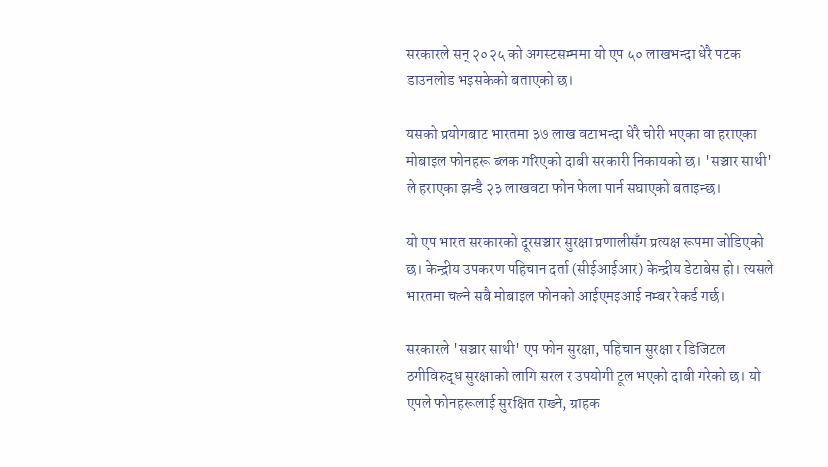सरकारले सन् २०२५ को अगस्टसम्ममा यो एप ५० लाखभन्दा धेरै पटक डाउनलोड भइसकेको बताएको छ।

यसको प्रयोगबाट भारतमा ३७ लाख वटाभन्दा धेरै चोरी भएका वा हराएका मोबाइल फोनहरू ब्लक गरिएको दाबी सरकारी निकायको छ। 'सञ्चार साथी' ले हराएका झन्डै २३ लाखवटा फोन फेला पार्न सघाएको बताइन्छ।

यो एप भारत सरकारको दूरसञ्चार सुरक्षा प्रणालीसँग प्रत्यक्ष रूपमा जोडिएको छ। केन्द्रीय उपकरण पहिचान दर्ता (सीईआईआर) केन्द्रीय डेटाबेस हो। त्यसले भारतमा चल्ने सबै मोबाइल फोनको आईएमइआई नम्बर रेकर्ड गर्छ।

सरकारले 'सञ्चार साथी' एप फोन सुरक्षा, पहिचान सुरक्षा र डिजिटल ठगीविरुद्ध सुरक्षाको लागि सरल र उपयोगी टूल भएको दाबी गरेको छ। यो एपले फोनहरूलाई सुरक्षित राख्ने, ग्राहक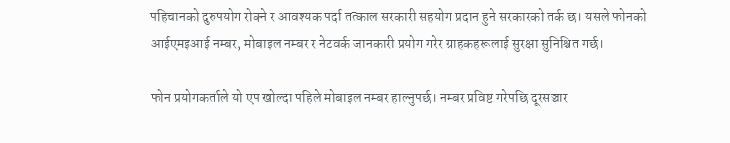पहिचानको दुरुपयोग रोक्ने र आवश्यक पर्दा तत्काल सरकारी सहयोग प्रदान हुने सरकारको तर्क छ। यसले फोनको आईएमइआई नम्बर, मोबाइल नम्बर र नेटवर्क जानकारी प्रयोग गरेर ग्राहकहरूलाई सुरक्षा सुनिश्चित गर्छ।

फोन प्रयोगकर्ताले यो एप खोल्दा पहिले मोबाइल नम्बर हाल्नुपर्छ। नम्बर प्रविष्ट गरेपछि दूरसञ्चार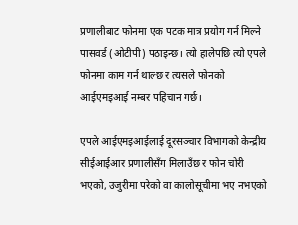प्रणालीबाट फोनमा एक पटक मात्र प्रयोग गर्न मिल्ने पासवर्ड (ओटीपी) पठाइन्छ। त्यो हालेपछि त्यो एपले फोनमा काम गर्न थाल्छ र त्यसले फोनको आईएमइआई नम्बर पहिचान गर्छ।

एपले आईएमइआईलाई दूरसञ्चार विभागको केन्द्रीय सीईआईआर प्रणालीसँग मिलाउँछ र फोन चोरी भएको, उजुरीमा परेको वा कालोसूचीमा भए नभएको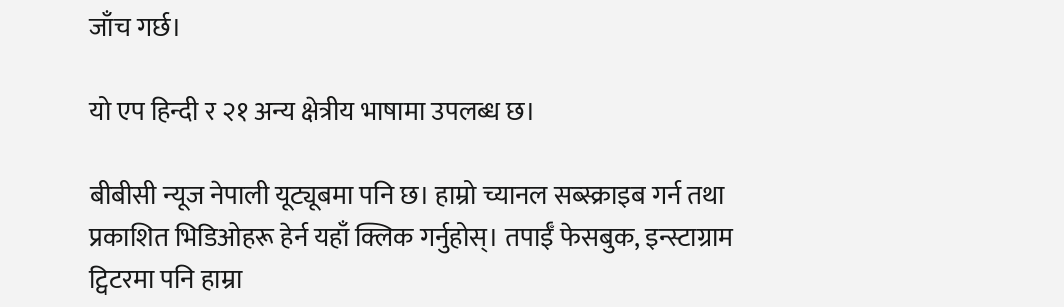जाँच गर्छ।

यो एप हिन्दी र २१ अन्य क्षेत्रीय भाषामा उपलब्ध छ।

बीबीसी न्यूज नेपाली यूट्यूबमा पनि छ। हाम्रो च्यानल सब्स्क्राइब गर्न तथा प्रकाशित भिडिओहरू हेर्न यहाँ क्लिक गर्नुहोस्। तपाईँ फेसबुक, इन्स्टाग्राम ट्विटरमा पनि हाम्रा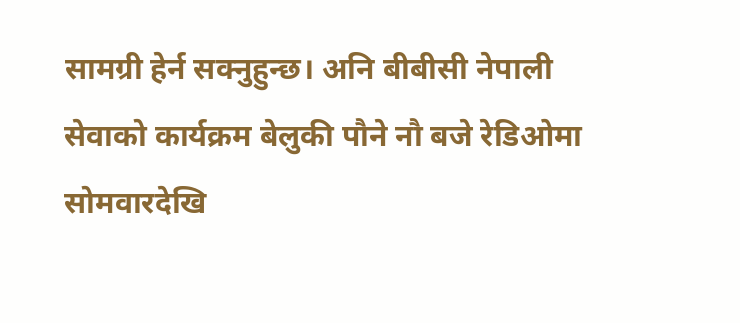सामग्री हेर्न सक्नुहुन्छ। अनि बीबीसी नेपाली सेवाको कार्यक्रम बेलुकी पौने नौ बजे रेडिओमा सोमवारदेखि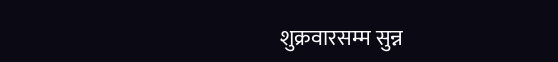शुक्रवारसम्म सुन्न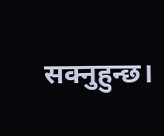सक्नुहुन्छ।